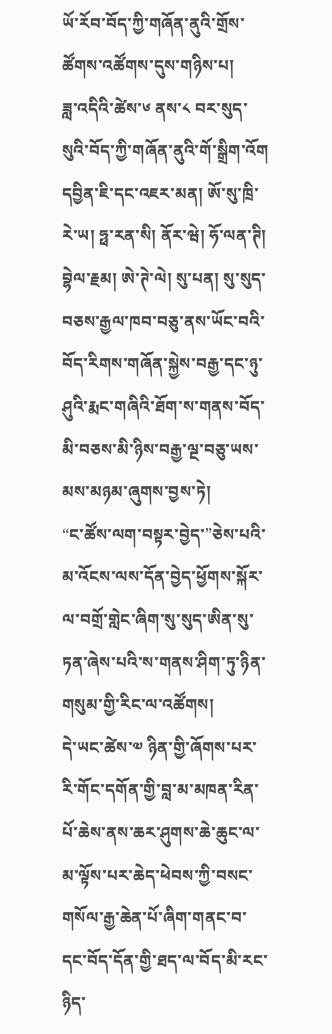ཡོ་རོབ་བོད་ཀྱི་གཞོན་ནུའི་གྲོས་ཚོགས་འཚོགས་དུས་གཉིས་པ།
ཟླ་འདིའི་ཚེས་༦ ནས་༨ བར་སུད་སུའི་བོད་ཀྱི་གཞོན་ནུའི་གོ་སྒྲིག་འོག དབྱིན་ཇི་དང་འཇར་མན། ཨོ་སུ་ཁྲི་རེ་ཡ། ཧྥ་རན་སི། ནོར་ཝེ། ཧོ་ལན་ཊི། བྷེལ་རྗམ། ཨེ་ཊེ་ལེ། སུ་པན། སུ་སུད་བཅས་རྒྱལ་ཁབ་བཅུ་ནས་ཡོང་བའི་བོད་རིགས་གཞོན་སྐྱེས་བརྒྱ་དང་ཉུ་ཤུའི་རྨང་གཞིའི་ཐོག་ས་གནས་བོད་མི་བཅས་མི་ཉིས་བརྒྱ་ལྔ་བཅུ་ཡས་མས་མཉམ་ཞུགས་བྱས་ཏེ།
“ང་ཚོས་ལག་བསྟར་བྱེད་”ཅེས་པའི་མ་འོངས་ལས་དོན་བྱེད་ཕྱོགས་སྐོར་ལ་བགྲོ་གླེང་ཞིག་སུ་སུད་ཨིན་སུ་ཏན་ཞེས་པའི་ས་གནས་ཤིག་ཏུ་ཉིན་གསུམ་གྱི་རིང་ལ་འཚོགས།
དེ་ཡང་ཚེས་༧ ཉིན་གྱི་ཞོགས་པར་རི་གོང་དགོན་གྱི་བླ་མ་མཁན་རིན་པོ་ཆེས་ནས་ཆར་ཤུགས་ཆེ་ཆུང་ལ་མ་ལྟོས་པར་ཆེད་ཕེབས་ཀྱི་བསང་གསོལ་རྒྱ་ཆེན་པོ་ཞིག་གནང་བ་དང་བོད་དོན་གྱི་ཐད་ལ་བོད་མི་རང་ཉིད་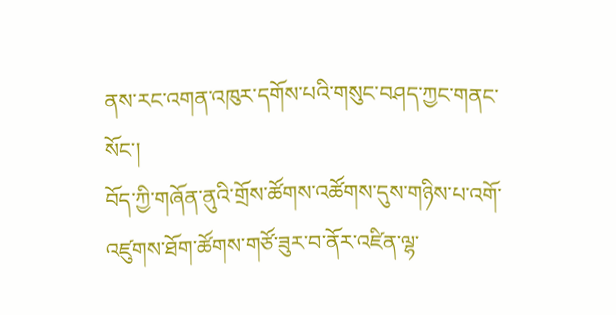ནས་རང་འགན་འཁུར་དགོས་པའི་གསུང་བཤད་ཀྱང་གནང་སོང་།
བོད་ཀྱི་གཞོན་ནུའི་གྲོས་ཚོགས་འཚོགས་དུས་གཉིས་པ་འགོ་འཛུགས་ཐོག་ཚོགས་གཙོ་ཟུར་བ་ནོར་འཛིན་ལྷ་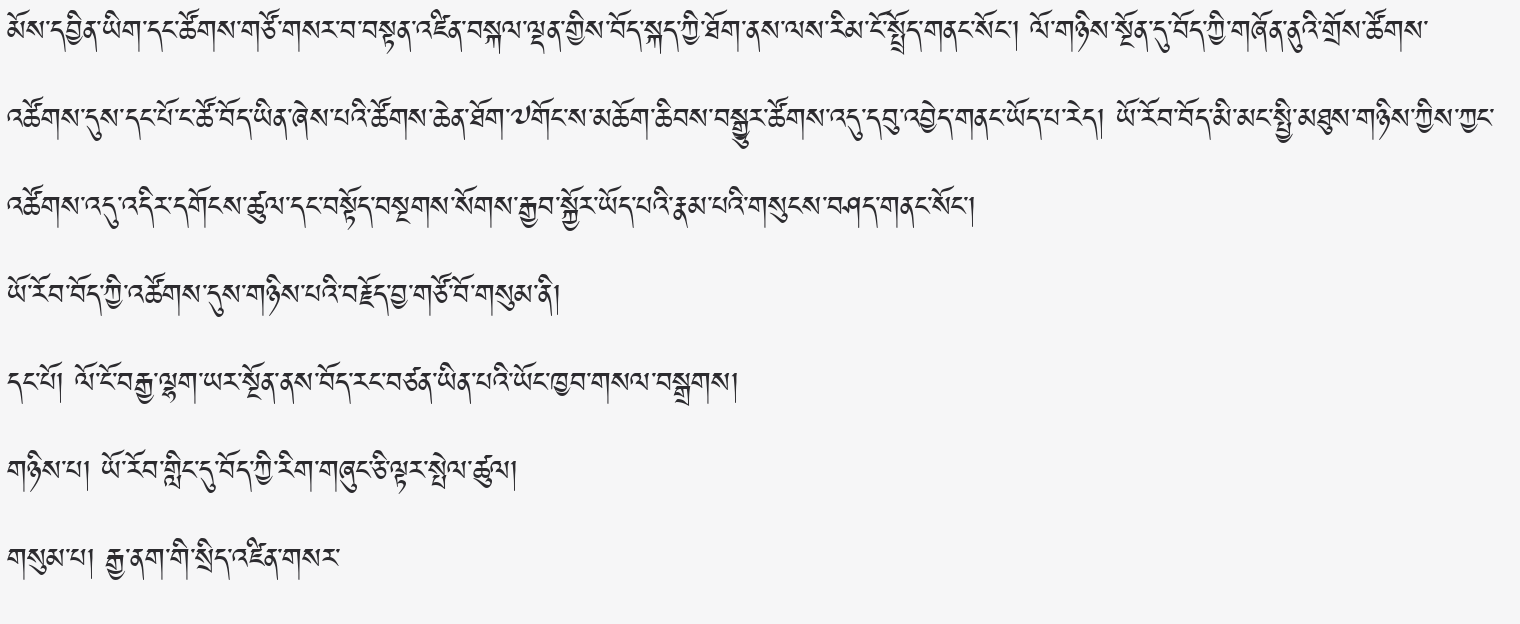མོས་དབྱིན་ཡིག་དང་ཚོགས་གཙོ་གསར་བ་བསྟན་འཛིན་བསྐལ་ལྡན་གྱིས་བོད་སྐད་ཀྱི་ཐོག་ནས་ལས་རིམ་ངོ་སྤྲོད་གནང་སོང་། ལོ་གཉིས་སྔོན་དུ་བོད་ཀྱི་གཞོན་ནུའི་གྲོས་ཚོགས་འཚོགས་དུས་དང་པོ་ང་ཚོ་བོད་ཡིན་ཞེས་པའི་ཚོགས་ཆེན་ཐོག་༧གོང་ས་མཆོག་ཆིབས་བསྒྱུར་ཚོགས་འདུ་དབུ་འབྱེད་གནང་ཡོད་པ་རེད། ཡོ་རོབ་བོད་མི་མང་སྤྱི་མཐུས་གཉིས་ཀྱིས་ཀྱང་འཚོགས་འདུ་འདིར་དགོངས་ཚུལ་དང་བསྟོད་བསྔགས་སོགས་རྒྱབ་སྐྱོར་ཡོད་པའི་རྣམ་པའི་གསུངས་བཤད་གནང་སོང་།
ཡོ་རོབ་བོད་ཀྱི་འཚོགས་དུས་གཉིས་པའི་བརྗོད་བྱ་གཙོ་བོ་གསུམ་ནི།
དང་པོ། ལོ་ངོ་བརྒྱ་ལྷག་ཡར་སྔོན་ནས་བོད་རང་བཙན་ཡིན་པའི་ཡོང་ཁྱབ་གསལ་བསྒྲགས།
གཉིས་པ། ཡོ་རོབ་གླིང་དུ་བོད་ཀྱི་རིག་གཞུང་ཅི་ལྟར་སྤེལ་ཚུལ།
གསུམ་པ། རྒྱ་ནག་གི་སྲིད་འཛིན་གསར་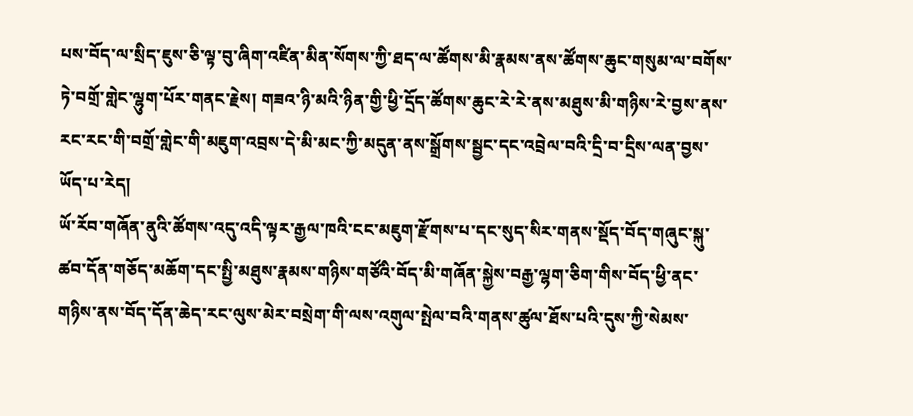པས་བོད་ལ་སྲིད་ཇུས་ཅི་ལྟ་བུ་ཞིག་འཛིན་མིན་སོགས་ཀྱི་ཐད་ལ་ཚོགས་མི་རྣམས་ནས་ཚོགས་ཆུང་གསུམ་ལ་བགོས་ཏེ་བགྲོ་གླེང་ལྷུག་པོར་གནང་རྗེས། གཟའ་ཉི་མའི་ཉིན་གྱི་ཕྱི་དྲོད་ཚོགས་ཆུང་རེ་རེ་ནས་མཐུས་མི་གཉིས་རེ་བྱས་ནས་རང་རང་གི་བགྲོ་གླེང་གི་མཇུག་འབྲས་དེ་མི་མང་ཀྱི་མདུན་ནས་སྒྲོགས་སྦྱང་དང་འབྲེལ་བའི་དྲི་བ་དྲིས་ལན་བྱས་ཡོད་པ་རེད།
ཡོ་རོབ་གཞོན་ནུའི་ཚོགས་འདུ་འདི་ལྟར་རྒྱལ་ཁའི་ངང་མཇུག་རྫོགས་པ་དང་སུད་སིར་གནས་སྡོད་བོད་གཞུང་སྐུ་ཚབ་དོན་གཅོད་མཆོག་དང་སྤྱི་མཐུས་རྣམས་གཉིས་གཙོའི་བོད་མི་གཞོན་སྐྱེས་བརྒྱ་ལྷག་ཅིག་གིས་བོད་ཕྱི་ནང་གཉིས་ནས་བོད་དོན་ཆེད་རང་ལུས་མེར་བསྲེག་གི་ལས་འགུལ་སྤེལ་བའི་གནས་ཚུལ་ཐོས་པའི་དུས་ཀྱི་སེམས་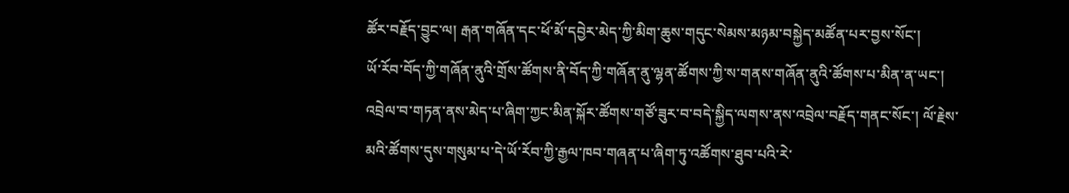ཚོར་བརྗོད་བྱུང་ལ། རྒན་གཞོན་དང་ཕོ་མོ་དབྱེར་མེད་ཀྱི་མིག་ཆུས་གདུང་སེམས་མཉམ་བསྐྱེད་མཚོན་པར་བྱས་སོང་།
ཡོ་རོབ་བོད་ཀྱི་གཞོན་ནུའི་གྲོས་ཚོགས་ནི་བོད་ཀྱི་གཞོན་ནུ་ལྷན་ཚོགས་ཀྱི་ས་གནས་གཞོན་ནུའི་ཚོགས་པ་མིན་ན་ཡང་། འབྲེལ་བ་གཏན་ནས་མེད་པ་ཞིག་ཀྱང་མིན་སྐོར་ཚོགས་གཙོ་ཟུར་བ་བདེ་སྐྱིད་ལགས་ནས་འབྲེལ་བརྗོད་གནང་སོང་། ལོ་རྗེས་མའི་ཚོགས་དུས་གསུམ་པ་དེ་ཡོ་རོབ་ཀྱི་རྒྱལ་ཁབ་གཞན་པ་ཞིག་ཏུ་འཚོགས་ཐུབ་པའི་རེ་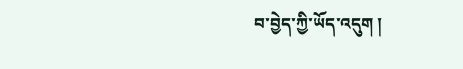བ་བྱེད་ཀྱི་ཡོད་འདུག །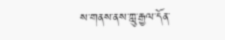ས་གནས་ནས་ཀླུ་རྒྱལ་དོན་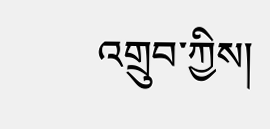འགྲུབ་ཀྱིས།